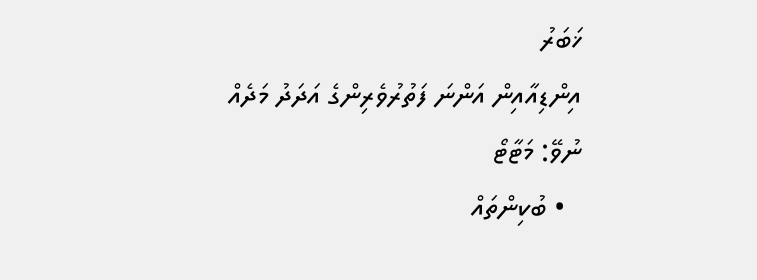ޚަބަރު
އިންޑިއާއިން އަންނަ ފަތުރުވެރިންގެ އަދަދު މަދެއް ނުވޭ: މަޓާޓޯ
  • ބުކިންތައް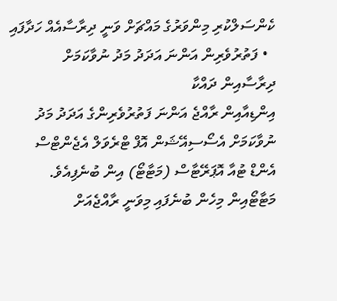ކެންސަލްކުރި މިންވަރުގެ މައްޗަށް ވަނީ ދިރާސާއެއް ހަދާފައި
  • ފަތުރުވެރިން އަންނަ އަދަދު މަދު ނުވާކަމަށް ދިރާސާއިން ދައްކާ
އިންޑިއާއިން ރާއްޖެ އަންނަ ފަތުރުވެރިންގެ އަދަދު މަދު ނުވާކަމަށް އެސޯސިއޭޝަން އޮފް ޓްރެވަލް އެޖެންޓްސް އެންޑް ޓުއާ އޮޕަރޭޓާސް (މަޓާޓޯ) އިން ބުނެފިއެވެ.
މަޓާޓޯއިން މިހެން ބުނެފައި މިވަނީ ރާއްޖެއަށް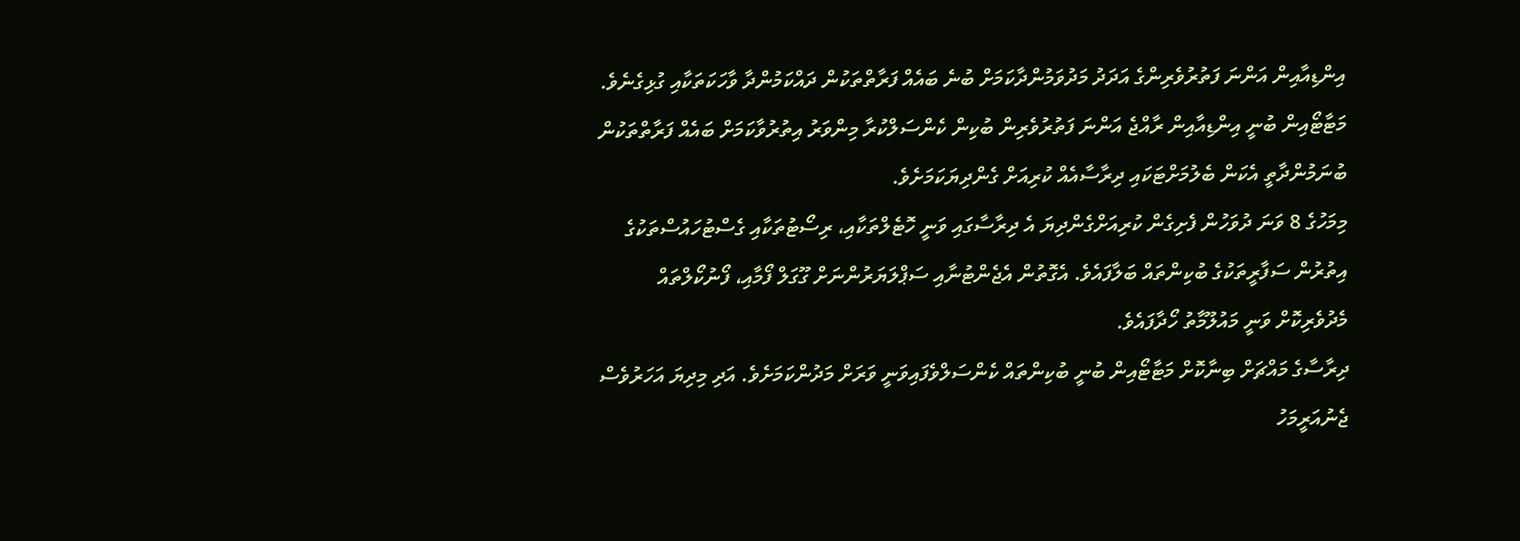އިންޑިއާއިން އަންނަ ފަތުރުވެރިންގެ އަދަދު މަދުވަމުންދާކަމަށް ބުނެ ބައެއް ފަރާތްތަކުން ދައްކަމުންދާ ވާހަކަތަކާއި ގުޅިގެނެވެ.
މަޓާޓޯއިން ބުނީ އިންޑިއާއިން ރާއްޖެ އަންނަ ފަތުރުވެރިން ބުކިން ކެންސަލްކުރާ މިންވަރު އިތުރުވާކަމަށް ބައެއް ފަރާތްތަކުން ބުނަމުންދާތީ އެކަން ބެލުމަށްޓަކައި ދިރާސާއެއް ކުރިއަށް ގެންދިޔަކަމަށެވެ.
މިމަހުގެ 8 ވަނަ ދުވަހުން ފެށިގެން ކުރިއަށްގެންދިޔަ އެ ދިރާސާގައި ވަނީ ހޮޓެލްތަކާއި، ރިސޯޓުތަކާއި ގެސްޓުހައުސްތަކުގެ އިތުރުން ސަފާރީތަކުގެ ބުކިންތައް ބަލާފައެވެ. އެގޮތުން އެޖެންޓުނާއި ސަޕްލަޔަރުންނަށް ގޫގަލް ފޯމާއި، ފޯނުކޯލްތައް މެދުވެރިކޮށް ވަނީ މައުލޫމާތު ހޯދާފައެވެ.
ދިރާސާގެ މައްޗަށް ބިނާކޮށް މަޓާޓޯއިން ބުނީ ބުކިންތައް ކެންސަލްވެފައިވަނީ ވަރަށް މަދުންކަމަށެވެ. އަދި މިދިޔަ އަހަރުވެސް ޖެނުއަރީމަހު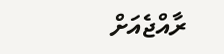ރާއްޖެއަށް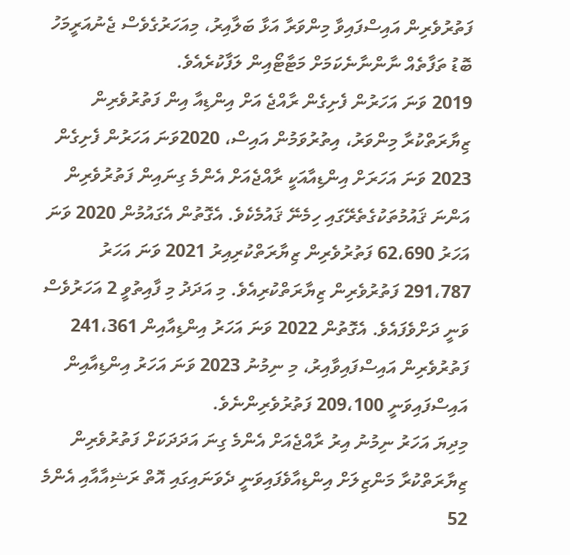ފަތުރުވެރިން އައިސްފައިވާ މިންވަރާ އަޅާ ބަލާއިރު، މިއަހަރުގެވެސް ޖެނުއަރީމަހު ބޮޑު ތަފާތެއް ނާންނާނެކަމަށް މަޓާޓޯއިން ލަފާކުރެއެވެ.
2019 ވަނަ އަހަރުން ފެށިގެން ރާއްޖެ އަށް އިންޑިއާ އިން ފަތުރުވެރިން ޒިޔާރަތްކުރާ މިންވަރު، އިތުރުވަމުން އައިސް، 2020ވަނަ އަހަރުން ފެށިގެން 2023 ވަނަ އަހަރަށް އިންޑިއާއަކީ ރާއްޖެއަށް އެންމެ ގިނައިން ފަތުރުވެރިން އަންނަ ޤައުމުތަކުގެތެރޭގައި ހިމެނޭ ޤައުމެކެވެ. އެގޮތުން އެގައުމުން 2020 ވަނަ އަހަރު 62،690 ފަތުރުވެރިން ޒިޔާރަތްކުރިއިރު 2021 ވަނަ އަހަރު 291،787 ފަތުރުވެރިން ޒިޔާރަތްކުރިއެވެ. މި އަދަދު މި ފާއިތުވީ 2 އަހަރުވެސް ވަނީ ދަށްވެފައެވެ. އެގޮތުން 2022 ވަނަ އަހަރު އިންޑިއާއިން 241،361 ފަތުރުވެރިން އައިސްފައިވާއިރު، މި ނިމުނު 2023 ވަނަ އަހަރު އިންޑިއާއިން އައިސްފައިވަނީ 209،100 ފަތުރުވެރިންނެވެ.
މިދިޔަ އަހަރު ނިމުނު އިރު ރާއްޖެއަށް އެންމެ ގިނަ އަދަދަކަށް ފަތުރުވެރިން ޒިޔާރަތްކުރާ މަންޒިލަށް އިންޑިއާވެފައިވަނީ ދެވަނައިގައި އޮތް ރަޝިއާއާއި އެންމެ 52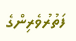ފަތުރުވެރިންގެ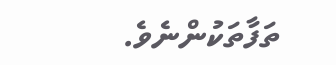ތަފާތަކުންނެވެ.